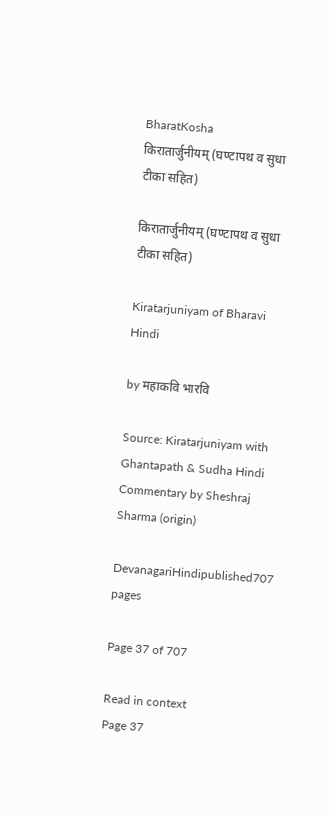BharatKosha
किरातार्जुनीयम् (घण्टापथ व सुधा टीका सहित)

किरातार्जुनीयम् (घण्टापथ व सुधा टीका सहित)

Kiratarjuniyam of Bharavi Hindi

by महाकवि भारवि

Source: Kiratarjuniyam with Ghantapath & Sudha Hindi Commentary by Sheshraj Sharma (origin)

DevanagariHindipublished707 pages

Page 37 of 707

Read in context
Page 37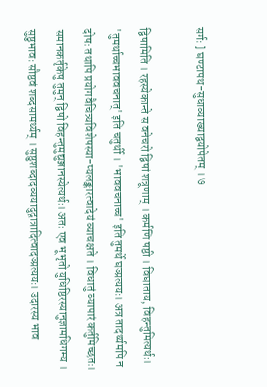सर्गः ] घण्टापथ-सुधाव्याख्याद्वयोपेतम् । ७

द्विषामिति । रहस्येकान्ते स वनेचरो द्विषां शत्रूणाम् । कर्मणि षष्ठी । विघाताय, विहन्तुमित्यर्थः। 'तुमर्थाच्चभाववचनात्' इति चतुर्थी । 'भाववचनाच्च' इति तुमर्थे घञ्प्रत्ययः। अत्र तादर्थ्यमपि न दोषः तथापि प्रयोगवैचित्र्यविशेषस्या-प्यलङ्कारत्वादेयं व्याचक्षते । विधातुं व्यापारं कर्तुमिच्छतः। समानकर्तृकेषु तुमुन् द्विषो विहन्तुमुद्युञ्जानस्येत्यर्थः। अतः एव भूभृतो युधिष्ठिरस्यानुज्ञामधिगम्य । सुष्ठुभावः सौष्ठवं शब्दसामर्थ्यम् । सुष्ठुशब्दादव्ययादुद्गात्रादित्वादञ्प्रत्ययः। उदारस्य भाव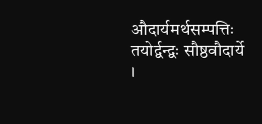औदार्यमर्थसम्पत्तिः तयोर्द्वन्द्वः सौष्ठवौदार्ये ।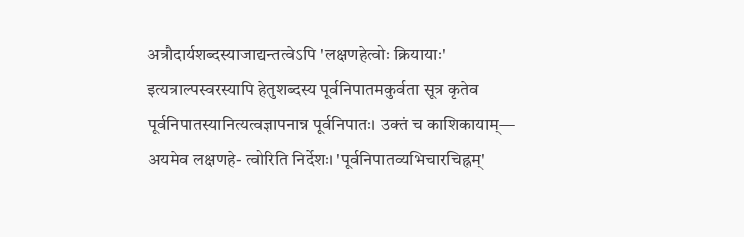अत्रौदार्यशब्दस्याजाद्यन्तत्वेऽपि 'लक्षणहेत्वोः क्रियायाः' इत्यत्राल्पस्वरस्यापि हेतुशब्दस्य पूर्वनिपातमकुर्वता सूत्र कृतेव पूर्वनिपातस्यानित्यत्वज्ञापनान्न पूर्वनिपातः। उक्तं च काशिकायाम्— अयमेव लक्षणहे- त्वोरिति निर्देशः। 'पूर्वनिपातव्यभिचारचिह्नम्'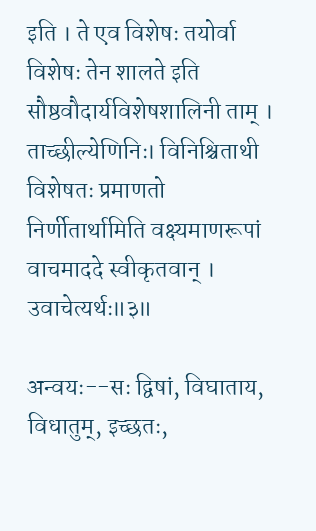इति । ते एव विशेषः तयोर्वा विशेषः तेन शालते इति सौष्ठवौदार्यविशेषशालिनी ताम् । ताच्छील्येणिनिः। विनिश्चिताथी विशेषतः प्रमाणतो निर्णीतार्थामिति वक्ष्यमाणरूपां वाचमाददे स्वीकृतवान् । उवाचेत्यर्थः॥३॥

अन्वयः--सः द्विषां, विघाताय, विधातुम्, इच्छतः,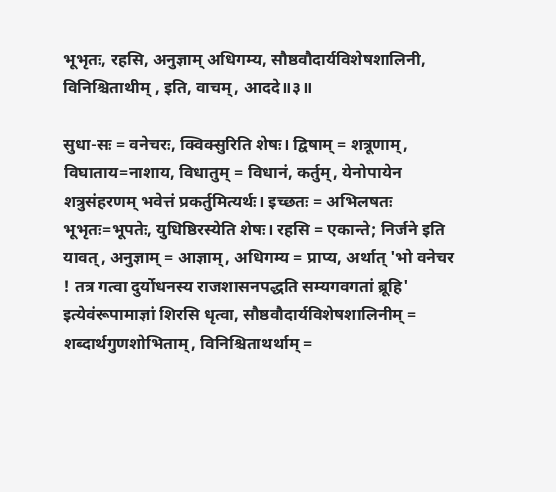भूभृतः, रहसि, अनुज्ञाम् अधिगम्य, सौष्ठवौदार्यविशेषशालिनी, विनिश्चिताथीम् , इति, वाचम्, आददे॥३॥

सुधा-सः = वनेचरः, क्विक्सुरिति शेषः। द्विषाम् = शत्रूणाम्, विघाताय=नाशाय, विधातुम् = विधानं, कर्तुम्, येनोपायेन शत्रुसंहरणम् भवेत्तं प्रकर्तुमित्यर्थः। इच्छतः = अभिलषतः भूभृतः=भूपतेः, युधिष्ठिरस्येति शेषः। रहसि = एकान्ते; निर्जने इति यावत्, अनुज्ञाम् = आज्ञाम्, अधिगम्य = प्राप्य, अर्थात् 'भो वनेचर ! तत्र गत्वा दुर्योधनस्य राजशासनपद्धति सम्यगवगतां ब्रूहि' इत्येवंरूपामाज्ञां शिरसि धृत्वा, सौष्ठवौदार्यविशेषशालिनीम् = शब्दार्थगुणशोभिताम्, विनिश्चिताथर्थाम् =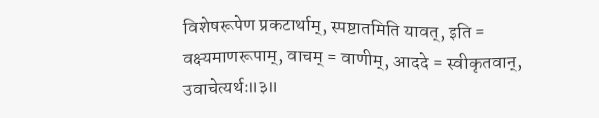विशेषरूपेण प्रकटार्थाम्, स्पष्टातमिति यावत्, इति = वक्ष्यमाणरूपाम्, वाचम् = वाणीम्, आददे = स्वीकृतवान्, उवाचेत्यर्थः॥३॥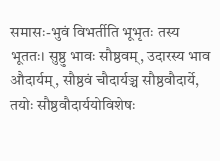समासः-भुवं विभर्तीति भूभृतः तस्य भूततः। सुष्ठु भावः सौष्ठवम्, उदारस्य भाव औदार्यम्, सौष्ठवं चौदार्यञ्च सौष्ठवौदार्ये, तयोः सौष्ठवौदार्ययोविशेषः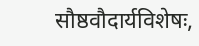सौष्ठवौदार्यविशेषः,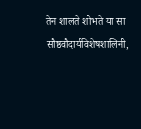तेन शालते शोभते या सा सौष्ठवौदार्यविशेषशालिनी,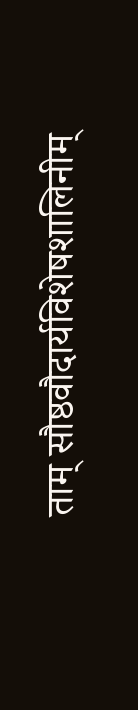ताम् सौष्ठवौदार्यविशेषशालिनीम्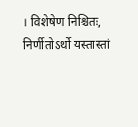। विशेषेण निश्चितः, निर्णीतोऽर्थो यस्तास्तां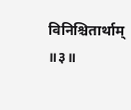विनिश्चितार्थाम् ॥३॥